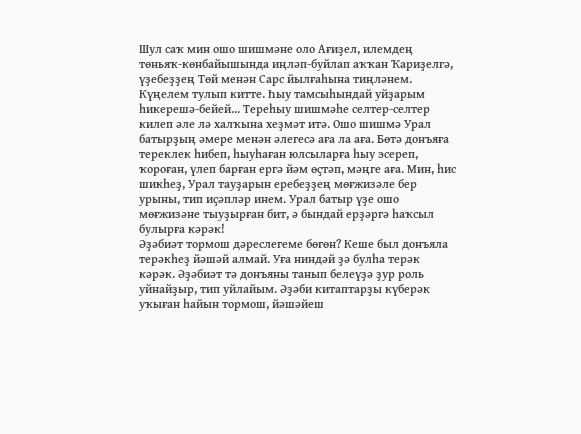Шул саҡ мин ошо шишмәне оло Ағиҙел, илемдең төньяҡ-көнбайышында иңләп-буйлап аҡҡан Ҡариҙелгә, үҙебеҙҙең Төй менән Сарс йылғаһына тиңләнем. Күңелем тулып китте. Һыу тамсыһындай уйҙарым һикерешә-бейей... Тереһыу шишмәһе селтер-селтер килеп әле лә халҡына хеҙмәт итә. Ошо шишмә Урал батырҙың әмере менән әлегесә аға ла аға. Бөтә донъяға тереклек һибеп, һыуһаған юлсыларға һыу эсереп, ҡороған, үлеп барған ергә йәм өҫтәп, мәңге аға. Мин, һис шикһеҙ, Урал тауҙарын еребеҙҙең мөғжизәле бер урыны, тип иҫәпләр инем. Урал батыр үҙе ошо мөғжизәне тыуҙырған бит, ә бындай ерҙәргә һаҡсыл булырға кәрәк!
Әҙәбиәт тормош дәреслегеме бөгөн? Кеше был донъяла терәкһеҙ йәшәй алмай. Уға ниндәй ҙә булһа терәк кәрәк. Әҙәбиәт тә донъяны танып белеүҙә ҙур роль уйнайҙыр, тип уйлайым. Әҙәби китаптарҙы күберәк уҡыған һайын тормош, йәшәйеш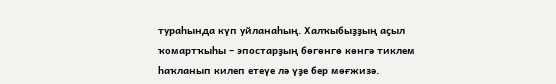тураһында күп уйланаһың. Халҡыбыҙҙың аҫыл ҡомартҡыһы – эпостарҙың бөгөнгө көнгә тиклем һаҡланып килеп етеүе лә үҙе бер мөғжизә.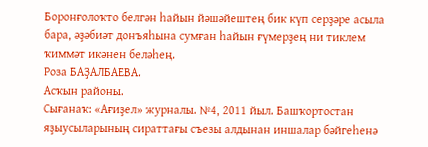Боронғолоҡто белгән һайын йәшәйештең бик күп серҙәре асыла бара, әҙәбиәт донъяһына сумған һайын ғүмерҙең ни тиклем ҡиммәт икәнен беләһең.
Роза БАҘАЛБАЕВА.
Асҡын районы.
Сығанаҡ: «Ағиҙел» журналы. №4, 2011 йыл. Башҡортостан яҙыусыларының сираттағы съезы алдынан иншалар бәйгеһенә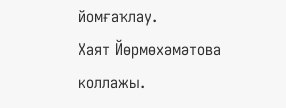йомғаҡлау.
Хаят Йөрмөхәмәтова коллажы.